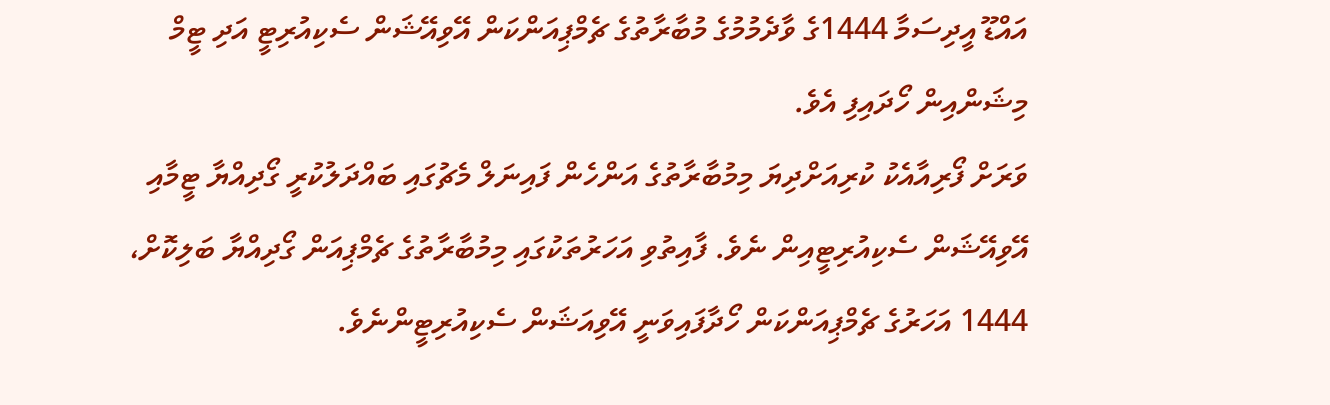އައްޑޫ އީދިސަމާ 1444ގެ ވާދެމުމުގެ މުބާރާތުގެ ޗެމްޕިއަންކަން އޭވިއޭޝަން ސެކިއުރިޓީ އަދި ޓީމް މިޝަންއިން ހޯދައިފި އެވެ.
ވަރަށް ފޯރިއާއެކު ކުރިއަށްދިޔަ މިމުބާރާތުގެ އަންހެން ފައިނަލް މެޗުގައި ބައްދަލުކުރީ ގޯދިއްޔާ ޓީމާއި އޭވިއޭޝަން ސެކިއުރިޓީއިން ނެވެ. ފާއިތުވި އަހަރުތަކުގައި މިމުބާރާތުގެ ޗެމްޕިއަން ގޯދިއްޔާ ބަލިކޮށް، 1444 އަހަރުގެ ޗެމްޕިއަންކަން ހޯދާފައިވަނީ އޭވިއަޝަން ސެކިއުރިޓީންނެވެ.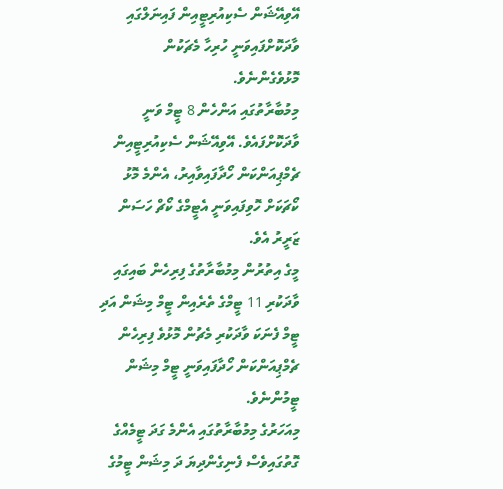އޭވިއޭޝަން ސެކިއުރިޓީއިން ފައިނަލްގައި ވާދަކޮށްފައިވަނީ ހުރިހާ މެޗަކުން މޮޅުވެގެންނެވެ.
މިމުބާރާތުގައި އަންހެން 8 ޓީމް ވަނީ ވާދަކޮށްފައެވެ. އޭވިއޭޝަން ސެކިއުރިޓީއިން ޗެމްޕިއަންކަން ހޯދާފައިވާއިރު، އެންމެ މޮޅު ކޯޗަކަށް ހޮވިފައިވަނީ އެޓީމްގެ ކޯޗް ހަސަން ޒަރީރު އެވެ.
މީގެ އިތުރުން މިމުބާރާތުގެ ފިރިހެން ބައިގައި ވާދަކުރި 11 ޓީމްގެ ތެރެއިން ޓީމް މިޝަން އަދި ޓީމް ފެނަކަ ވާދަކުރި މެޗުން މޮޅުވެ ފިރިހެން ޗެމްޕިއަންކަން ހޯދާފައިވަނީ ޓީމް މިޝަން ޓީމުންނެވެ.
މިއަހަރުގެ މިމުބާރާތުގައި އެންމެ ގަދަ ޓީމެއްގެ ގޮތުގައިވެސް ފެނިގެންދިޔަ ދަ މިޝަން ޓީމުގެ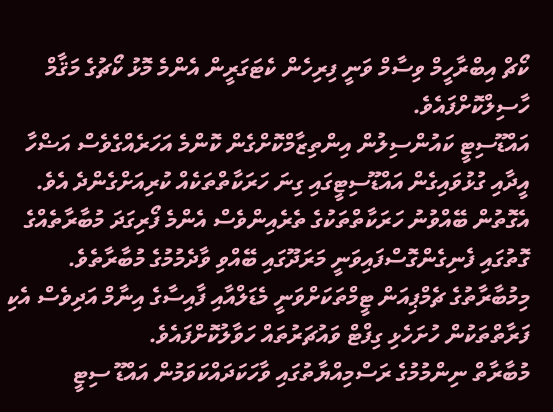ކޯޗް އިބްރާހީމް ވިސާމް ވަނީ ފިރިހެން ކެޓަގަރީން އެންމެ މޮޅު ކޯޗުގެ މަޤާމް ހާސިލްކޮށްފައެވެ.
އައްޑޫސިޓީ ކައުންސިލުން އިންތިޒާމްކޮށްގެން ކޮންމެ އަހަރެއްގެވެސް އަޟްހާ އީދާއި ގުޅުވައިގެން އައްޑޫސިޓީގައި ގިނަ ހަރަކާތްތަކެއް ކުރިއަށްގެންދެ އެވެ. އެގޮތުން ބޭއްވުނު ހަރަކާތްތަކުގެ ތެރެއިންވެސް އެންމެ ފޯރިގަދަ މުބާރާތެއްގެ ގޮތުގައި ފެނިގެންގޮސްފައިވަނީ މަރަދޫގައި ބޭއްވި ވާދެމުމުގެ މުބާރާތެވެ.
މިމުބާރާތުގެ ޗެމްޕިއަން ޓީމްތަކަށްވަނީ މެޑަލްއާއި ފާއިސާގެ އިނާމް އަދިވެސް އެކި ފަރާތްތަކުން ހުށަހެޅި ގިފްޓް ވައުޗަރުތައް ހަވާލުކޮށްފައެވެ.
މުބާރާތް ނިންމުމުގެ ރަސްމިއްޔާތުގައި ވާހަކަދައްކަވަމުން އައްޑޫ ސިޓީ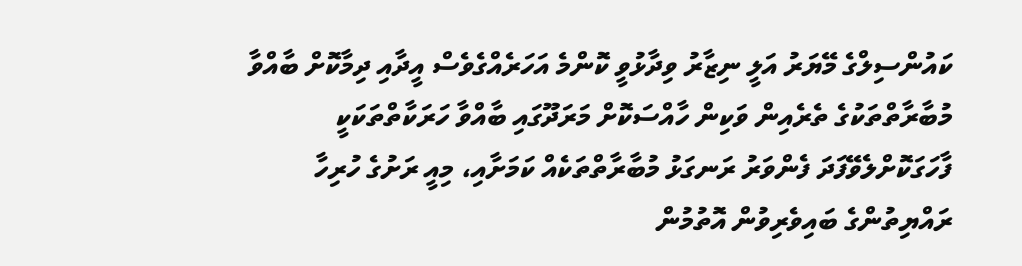ކައުންސިލްގެ މޭޔަރު އަލީ ނިޒާރު ވިދާޅުވީ ކޮންމެ އަހަރެއްގެވެސް އީދާއި ދިމާކޮށް ބާއްވާ މުބާރާތްތަކުގެ ތެރެއިން ވަކިން ހާއްސަކޮށް މަރަދޫގައި ބާއްވާ ހަރަކާތްތަކަކީ ފާހަގަކޮށްލެވޭފަދަ ފެންވަރު ރަނގަޅު މުބާރާތްތަކެއް ކަމަށާއި، މިއީ ރަށުގެ ހުރިހާ ރައްޔިތުންގެ ބައިވެރިވުން އޮތުމުން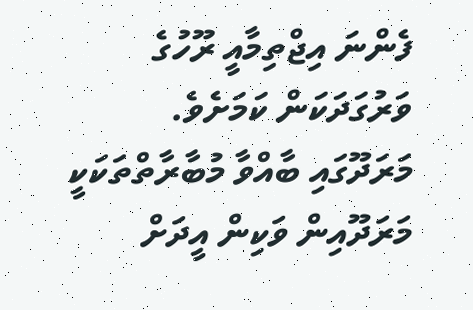ފެންނަ އިޖްތިމާއީ ރޫހުގެ ވަރުގަދަކަން ކަމަށެވެ.
މަރަދޫގައި ބާއްވާ މުބާރާތްތަކަކީ މަރަދޫއިން ވަކިން އީދަށް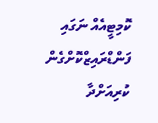ކޮމިޓީއެއް ނަގައި ފަންޑްރައިޒްކޮށްގެން ކުރިއަށްދާ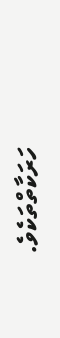ހަރަކާތްތަކެވެ.